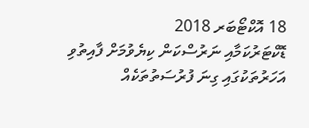18 އޮކްޓޯބަރ 2018
ޑޮކްޓަރުކަމާއި ނަރުސްކަން ކިޔެވުމަށް ފާއިތުވި އަހަރުތަކުގައި ގިނަ ފުރުސަތުތަކެއް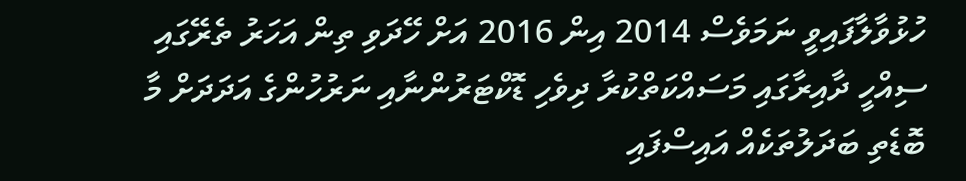ހުޅުވާލާފައިވީ ނަމަވެސް 2014 އިން 2016 އަށް ހޭދަވި ތިން އަހަރު ތެރޭގައި ސިއްހީ ދާއިރާގައި މަސައްކަތްކުރާ ދިވެހި ޑޮކްޓަރުންނާއި ނަރުހުންގެ އަދަދަށް މާ ބޮޑެތި ބަދަލުތަކެއް އައިސްފައި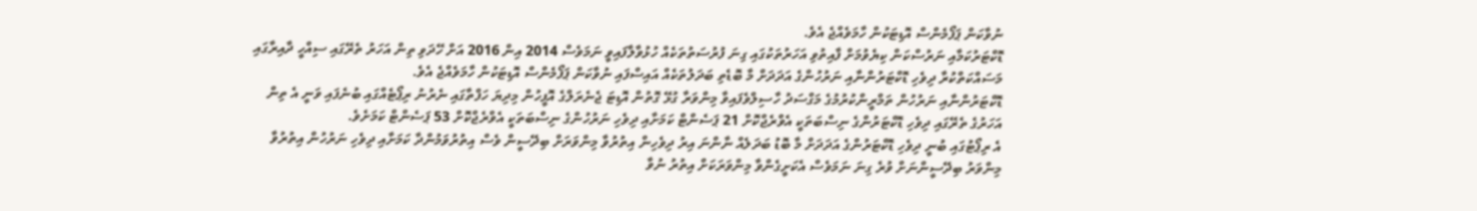ނުވާކަން ޕަފޯމެންސް އޮޑިޓަކުން ހާމަވެއްޖެ އެވެ.
ޑޮކްޓަރުކަމާއި ނަރުސްކަން ކިޔެވުމަށް ފާއިތުވި އަހަރުތަކުގައި ގިނަ ފުރުސަތުތަކެއް ހުޅުވާލާފައިވީ ނަމަވެސް 2014 އިން 2016 އަށް ހޭދަވި ތިން އަހަރު ތެރޭގައި ސިއްހީ ދާއިރާގައި މަސައްކަތްކުރާ ދިވެހި ޑޮކްޓަރުންނާއި ނަރުހުންގެ އަދަދަށް މާ ބޮޑެތި ބަދަލުތަކެއް އައިސްފައި ނުވާކަން ޕަފޯމެންސް އޮޑިޓަކުން ހާމަވެއްޖެ އެވެ.
ޑޮކްޓަރުންނާއި ނަރުހުން ތަމްރީންކުރުމުގެ މަގްސަދު ހާސިލްވެފައިވާ މިންވަރާ ގުޅޭ ގޮތުން އޮޑިޓަ ޖެނެރަލްގެ އޮފީހުން މިދިޔަ ހަފްތާގައި ނެރުނު ރިޕޯޓެއްގައި ބުނެފައި ވަނީ އެ ތިން އަހަރުގެ ތެރޭގައި ދިވެހި ޑޮކްޓަރުންގެ ނިސްބަތަކީ އެވްރެޖްކޮށް 21 ޕަސެންޓް ކަމަށާއި ދިވެހި ނަރުހުންގެ ނިސްބަތަކީ އެވްރެޖްކޮށް 53 ޕަސެންޓް ކަމަށެވެ.
އެ ރިޕޯޓުގައި ބުނީ ދިވެހި ޑޮކްޓަރުންގެ އަދަދަށް މާ ބޮޑު ބަދަލެއް ނާންނަ އިރު ދިވެހިން އިތުރުވާ މިންވަރަށް ބިދޭސީން ވެސް އިތުރުވަމުންދާ ކަމަށާއި ދިވެހި ނަރުހުން އިތުރުވާ މިންވަރު ބިދޭސީންނަށް ވުރެ ގިނަ ނަމަވެސް އެކަށީގެންވާ މިންވަރަކަށް އިތުރު ނުވާ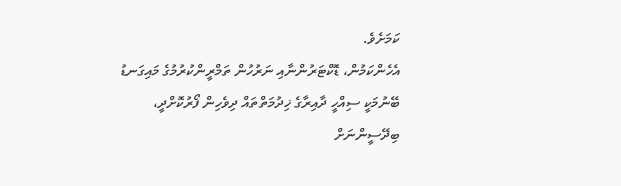ކަމަށެވެ.
އެހެންކަމުން، ޑޮކްޓަރުންނާއި ނަރުހުން ތަމްރީންކުރުމުގެ މައިގަނޑު ބޭނުމަކީ ސިއްހީ ދާއިރާގެ ޚިދުމަތްތައް ދިވެހިން ފޯރުކޮށްދީ، ބިދޭސީންނަށް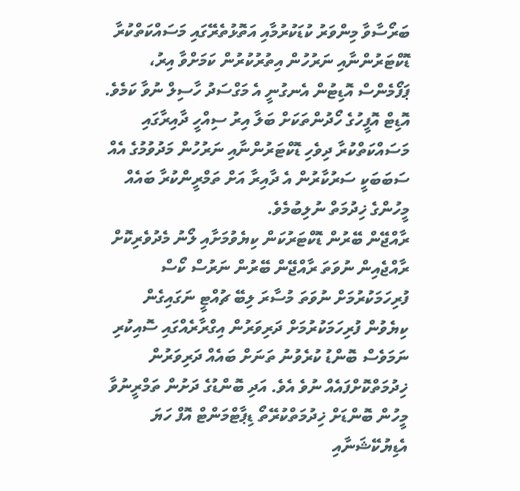ބަރޯސާވާ މިންވަރު ކުޑަކުރުމާއި އަތޮޅުތެރޭގައި މަސައްކަތްކުރާ ޑޮކްޓަރުންނާއި ނަރުހުން އިތުރުކުރުން ކަމަށްވާ އިރު، ޕަފޯމެންސް އޮޑިޓުން އެނގުނީ އެ މަގްސަދު ހާސިލް ނުވާ ކަމެވެ.
އޮޑިޓް އޮފީހުގެ ހޯދުންތަކަށް ބަލާ އިރު ސިއްހީ ދާއިރާގައި މަސައްކަތްކުރާ ދިވެހި ޑޮކްޓަރުންނާއި ނަރުހުން މަދުވުމުގެ އެއް ސަބަބަކީ ސަރުކާރުން އެ ދާއިރާ އަށް ތަމްރީންކުރާ ބައެއް މީހުންގެ ޚިދުމަތް ނުލިބުމެވެ.
ރާއްޖޭން ބޭރުން ޑޮކްޓަރުކަން ކިޔެވުމަށާއި ލޯނު މެދުވެރިކޮށް ރާއްޖެއިން ނުވަތަ ރާއްޖޭން ބޭރުން ނަރުސް ކޯސް ފުރިހަމަކުރުމަށް ނުވަތަ މުސާރަ ލިބޭ ޗުއްޓީ ނަގައިގެން ކިޔެވުން ފުރިހަމަކުރުމަށް ދަރިވަރުން އިގްރާރެއްގައި ސޮއިކުރި ނަމަވެސް ބޮންޑު ކުރެވުނު ތަނަށް ބައެއް ދަރިވަރުން ޚިދުމަތްކޮށްފައެއް ނުވެ އެވެ. އަދި ބޮންޑުގެ ދަށުން ތަމްރީނުވާ މީހުން ބޮންޑަށް ޚިދުމަތްކުރޭތޯ ޑިޕާޓްމަންޓް އޮފް ހަޔަ އެޑިޔުކޭޝަނާއި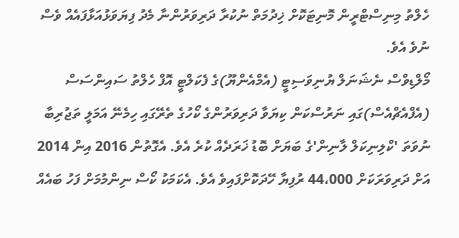ހެލްތު މިނިސްޓްރީން މޮނިޓަކޮށް ޚިދުމަތް ނުކުރާ ދަރިވަރުންނާ މެދު ފިޔަވަޅުއަޅާފައެއް ވެސް ނުވެ އެވެ.
މޯލްޑިވްސް ނެޝަނަލް ޔުނިވަސިޓީ (އެމްއެންޔޫ)ގެ ފެކަލްޓީ އޮފް ހެލްތު ސައިންސަސް (އެފްއެޗްއެސް)ގައި ނަރުސްކަން ކިޔަވާ ދަރިވަރުންގެ ކޯހުގެ ތެރޭގައި ހިމެނޭ އަމަލީ ތަޖުރިބާ ނުވަތަ 'ކްލިނިކަލް ލާނިން'ގެ ބަޔަށް ބޮޑު ޚަރަދެއް ކުރެ އެވެ. އެގޮތުން 2016 އިން 2014 އަށް ދަރިވަރަކަށް 44،000 ރުފިޔާ ހޭދަކޮށްފައިވެ އެވެ. އެކަމަކު ކޯސް ނިންމުމަށް ފަހު ބައެއް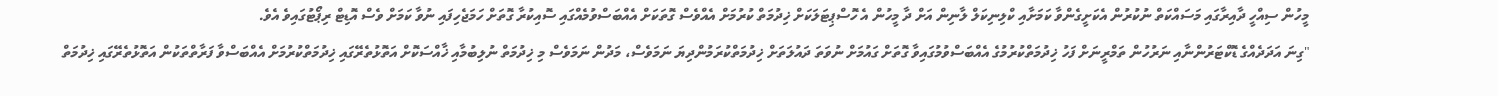މީހުން ސިއްހީ ދާއިރާގައި މަސައްކަތް ނުކުރުން އެކަށީގެންވާ ކަމަށާއި ކްލިނިކަލް ލާނިން އަށް ދާ މީހުން އެ ހޮސްޕިޓަލަކަށް ޚިދުމަތް ކުރުމަށް އެއްވެސް ގޮތަކަށް އެއްބަސްވުމެއްގައި ސޮއިކުރާ ގޮތަށް ހަމަޖެހިފައި ނުވާ ކަމަށް ވެސް އޮޑިޓް ރިޕޯޓުގައިވެ އެވެ.
"ގިނަ އަދަދެއްގެ ޑޮކްޓަރުންނާއި ނަރުހުން ތަމްރީނަށް ފަހު ޚިދުމަތްކުރުމުގެ އެއްބަސްވުމުގައިވާ ގޮތަށް ގައުމަށް ނުވަތަ ދައުލަތަށް ޚިދުމަތްކުރަމުންދިޔަ ނަމަވެސް، މަދުން ނަމަވެސް މި ޚިދުމަތް ނުލިބުމާއި ޚާއްސަކޮށް އަތޮޅުތެރޭގައި ޚިދުމަތްކުރުމަށް އެއްބަސްވާ ފަރާތްތަކުން އަތޮޅުތެރޭގައި ޚިދުމަތް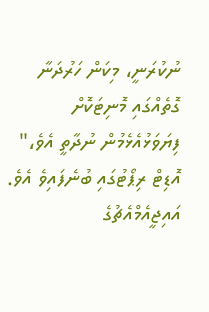ނުކުރަނީ، މިކަން ހަރުދަނާ ގޮތެއްގައި މޮނިޓަކޮށް ފިޔަވަޅުއެޅެމުން ނުދާތީ އެވެ،" އޮޑިޓް ރިޕޯޓުގައި ބުނެފައިވެ އެވެ.
އައިޖީއެމްއެޗުގެ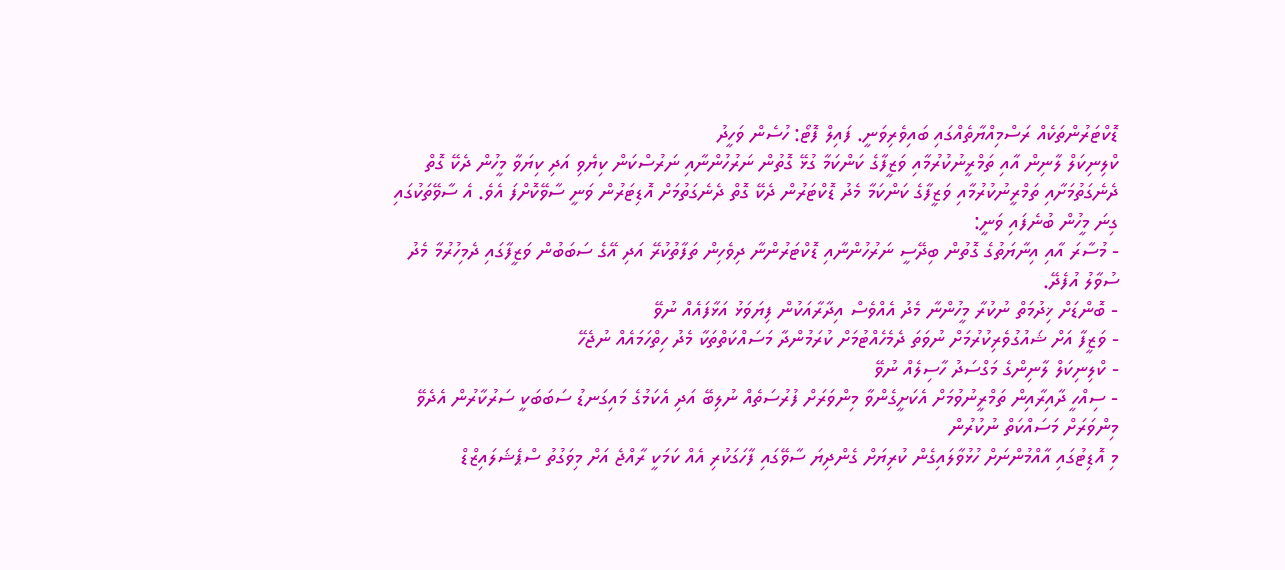ޑޮކްޓަރުންތަކެއް ރަސްމިއްޔާތެއްގައި ބައިވެރިވަނީ. ފައިލް ފޮޓޯ: ހުސެން ވަހީދު
ކްލިނިކަލް ލާނިން އާއި ތަމްރީނުކުރުމާއި ވަޒީފާގެ ކަންކަމާ ގުޅޭ ގޮތުން ނަރުހުންނާއި ނަރުސްކަން ކިޔެވި އަދި ކިޔަވާ މީހުން ދެކޭ ގޮތް ދެނެގަތުމަށާއި ތަމްރީނުކުރުމާއި ވަޒީފާގެ ކަންކަމާ މެދު ޑޮކްޓަރުން ދެކޭ ގޮތް ދެނެގަތުމަށް އޮޑިޓަރުން ވަނީ ސާވޭކޮށްފަ އެވެ. އެ ސާވޭތަކުގައި ގިނަ މީހުން ބުނެފައި ވަނީ:
- މުސާރަ އާއި އިނާޔަތުގެ ގޮތުން ބިދޭސީ ނަރުހުންނާއި ޑޮކްޓަރުންނާ ދިވެހިން ތަފާތުކުރޭ އަދި އޭގެ ސަބަބުން ވަޒީފާގައި ދެމިހުރުމާ މެދު ސުވާލު އުފެދޭ.
- ބޮންޑަށް ޚިދުމަތް ނުކުރާ މީހުންނާ މެދު އެއްވެސް އިދާރާއަކުން ފިޔަވަޅު އަޅާފައެއް ނުވޭ
- ވަޒީފާ އަށް ޝައުގުވެރިކުރުމަށް ނުވަތަ ދެމެހެއްޓުމަށް ކުރަމުންދާ މަސައްކަތްތަކާ މެދު ހިތްހަމައެއް ނުޖެހޭ
- ކްލިނިކަލް ލާނިންގެ މަގްސަދު ހާސިލެއް ނުވޭ
- ސިއްހީ ދާއިރާއިން ތަމްރީނުވުމަށް އެކަށީގެންވާ މިންވަރަށް ފުރުސަތެއް ނުލިބޭ އަދި އެކަމުގެ މައިގަނޑު ސަބަބަކީ ސަރުކާރުން އެދެވޭ މިންވަރަށް މަސައްކަތް ނުކުރުން
މި އޮޑިޓުގައި އާއްމުންނަށް ހުޅުވާލައިގެން ކުރިޔަށް ގެންދިޔަ ސާވޭގައި ފާހަގަކުރި އެއް ކަމަކީ ރާއްޖެ އަށް މިވަގުތު ސްޕެޝަލައިޒްޑް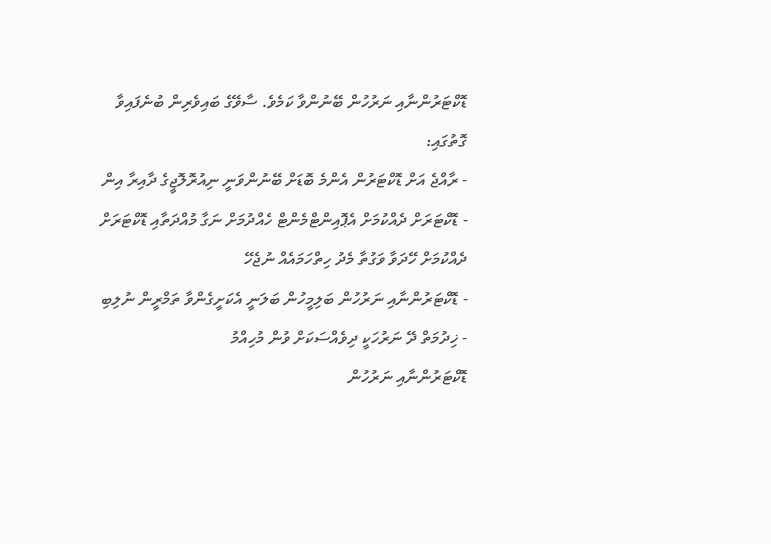ޑޮކްޓަރުންނާއި ނަރުހުން ބޭނުންވާ ކަމެވެ. ސާވޭގެ ބައިވެރިން ބުނެފައިވާ ގޮތުގައި:
- ރާއްޖެ އަށް ޑޮކްޓަރުން އެންމެ ބޮޑަށް ބޭނުންވަނީ ނިއުރޮލޮޖީގެ ދާއިރާ އިން
- ޑޮކްޓަރަށް ދެއްކުމަށް އެޕޮއިންޓްމެންޓް ހެއްދުމަށް ނަގާ މުއްދަތާއި ޑޮކްޓަރަށް ދެއްކުމަށް ހޭދަވާ ވަގުތާ މެދު ހިތްހަމައެއް ނުޖެހޭ
- ޑޮކްޓަރުންނާއި ނަރުހުން ބަލިމީހުން ބަލަނީ އެކަށީގެންވާ ތަމްރީން ނުލިބި
- ޚިދުމަތް ދޭ ނަރުހަކީ ދިވެއްސަކަށް ވުން މުހިއްމު
ޑޮކްޓަރުންނާއި ނަރުހުން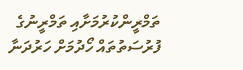ތަމްރީންކުރުމަށާއި ތަމްރީނުގެ ފުރުސަތުތައް ހޯދުމަށް ހަރުދަނާ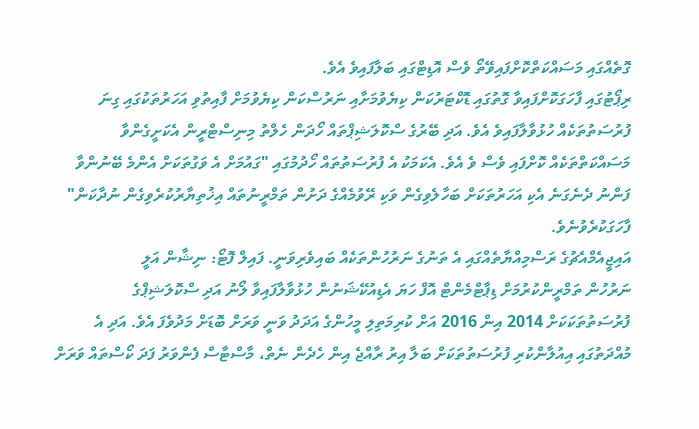ގޮތެއްގައި މަސައްކަތްކޮށްފައިވޭތޯ ވެސް އޮޑިޓްގައި ބަލާފައިވެ އެވެ.
ރިޕޯޓުގައި ފާހަގަކޮށްފައިވާ ގޮތުގައި ޑޮކްޓަރުކަން ކިޔެވުމަށާއި ނަރުސްކަން ކިޔެވުމަށް ފާއިތުވި އަހަރުތަކުގައި ގިނަ ފުރުސަތުތަކެއް ހުޅުވާލާފައިވެ އެވެ. އަދި ބޭރުގެ ސްކޮލަޝިޕްތައް ހޯދަން ހެލްތު މިނިސްޓްރީން އެކަށީގެންވާ މަސައްކަތްތަކެއް ކޮށްފައި ވެސް ވެ އެވެ. އެކަމަކު އެ ފުރުސަތުތައް ހޯދުމުގައި "ގައުމަށް އެ ވަގުތަކަށް އެންމެ ބޭނުންވާ ފަންނު ދެނެގަނެ އެކި އަހަރުތަކަށް ބަހާލެވިގެން ވަކި ރޭވުމެއްގެ ދަށުން ތަމްރީނުތައް އިޚުތިޔާރުކުރެވިގެން ނުދާކަން" ފާހަގަކުރެވުނެވެ.
އައިޖީއެމްއެޗުގެ ރަސްމިއްޔާތެއްގައި އެ ތަނުގެ ނަރުހުންތަކެއް ބައިވެރިވަނީ. ފައިލް ފޮޓޯ: ނިޝާން އަލީ
ނަރުހުން ތަމްރީންކުރުމަށް ޑިޕާޓްމެންޓް އޮފް ހަޔަ އެޑިއުކޭޝަނުން ހުޅުވާލާފައިވާ ލޯނު އަދި ސްކޮލަޝިޕްގެ ފުރުސަތުތަކަކަށް 2014 އިން 2016 އަށް ކުރިމަތިލި މީހުންގެ އަދަދު ވަނީ ވަރަށް ބޮޑަށް މަދުވެފަ އެވެ. އަދި އެ މުއްދަތުގައި އިއުލާންކުރި ފުރުސަތުތަކަށް ބަލާ އިރު ރާއްޖެ އިން ހެދެން ނެތް، މާސްޓާސް ފެންވަރު ފަދަ ކޯސްތައް ވަރަށް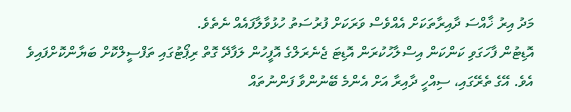މަދު އިރު ޚާއްސަ ދާއިރާތަކަށް އެއްވެސް ވަރަކަށް ފުރުސަތު ހުޅުވާލާފައެއް ނެތެވެ.
އޮޑިޓުން ފާހަގަވި ކަންކަން އިސްލާހުކުރަން އޮޑިޓަ ޖެނެރަލްގެ އޮފީހުން ލަފާދޭ ގޮތް ރިޕޯޓުގައި ތަފްސީލްކޮށް ބަޔާންކޮށްފައިވެ އެވެ. އޭގެ ތެރޭގައި، ސިއްހީ ދާއިރާ އަށް އެންމެ ބޭނުންވާ ފަންނުތައް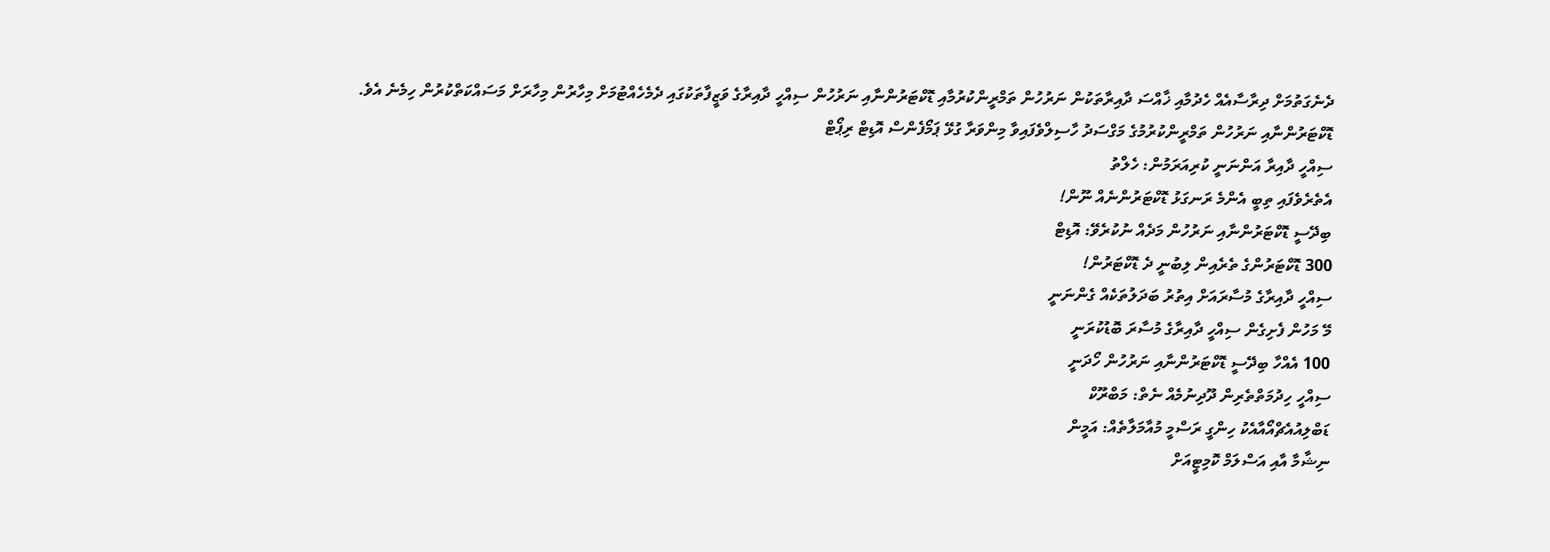ދެނެގަތުމަށް ދިރާސާއެއް ހެދުމާއި ޚާއްސަ ދާއިރާތަކުން ނަރުހުން ތަމްރީންކުރުމާއި ޑޮކްޓަރުންނާއި ނަރުހުން ސިއްހީ ދާއިރާގެ ވަޒީފާތަކުގައި ދެމެހެއްޓުމަށް މިހާރުން މިހާރަށް މަސައްކަތްކުރުން ހިމެނެ އެވެ.
ޑޮކްޓަރުންނާއި ނަރުހުން ތަމްރީންކުރުމުގެ މަގްސަދު ހާސިލްވެފައިވާ މިންވަރާ ގުޅޭ ޕަމޯފެންސް އޮޑިޓް ރިޕޯޓް
ސިއްހީ ދާއިރާ އަންނަނީ ކުރިއަރަމުން: ހެލްތު
އެތެރެވެފައި ތިބީ އެންމެ ރަނގަޅު ޑޮކްޓަރުންނެއް ނޫން!
ބިދޭސީ ޑޮކްޓަރުންނާއި ނަރުހުން މަދެއް ނުކުރެވޭ: އޮޑިޓް
300 ޑޮކްޓަރުންގެ ތެރެއިން ލިބުނީ ދެ ޑޮކްޓަރުން!
ސިއްހީ ދާއިރާގެ މުސާރައަށް އިތުރު ބަދަލުތަކެއް ގެންނަނީ
މޭ މަހުން ފެށިގެން ސިއްހީ ދާއިރާގެ މުސާރަ ބޮޑުކުރަނީ
100 އެއްހާ ބިދޭސީ ޑޮކްޓަރުންނާއި ނަރުހުން ހޯދަނީ
ސިއްހީ ހިދުމަތްތެރިން ދޫދިނުމެއް ނެތް: މަބްރޫކް
ޑަބްލިއުއެޗްއޯއާއެކު ހިންގީ ރަސްމީ މުއާމަލާތެއް: އަމީން
ނިޝާމާ އާއި އަސްލަމް ކޮމިޓީއަށް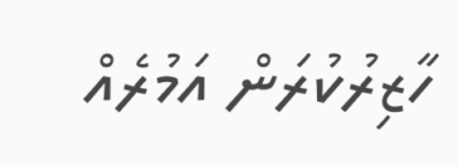ހާޒިރުކުރަން އަމުރެއް